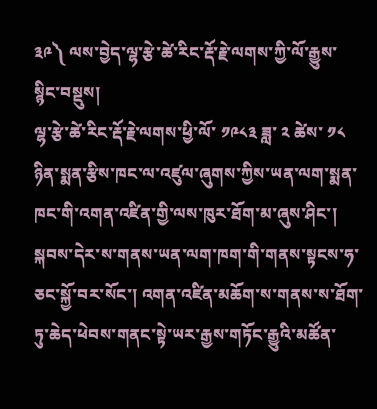༣༩༽ ལས་བྱེད་ལྷ་རྩེ་ཚེ་རིང་རྡོ་རྗེ་ལགས་ཀྱི་ལོ་རྒྱུས་སྙིང་བསྡུས།
ལྷ་རྩེ་ཚེ་རིང་རྡོ་རྗེ་ལགས་ཕྱི་ལོ་ ༡༩༨༣ ཟླ་ ༢ ཚེས་ ༡༨ ཉིན་སྨན་རྩིས་ཁང་ལ་འཛུལ་ཞུགས་ཀྱིས་ཡན་ལག་སྨན་ཁང་གི་འགན་འཛིན་གྱི་ལས་ཁུར་ཐོག་མ་ཞུས་ཤིང་། སྐབས་དེར་ས་གནས་ཡན་ལག་ཁག་གི་གནས་སྟངས་ཧ་ཅང་སྐྱོ་བར་སོང་། འགན་འཛིན་མཆོག་ས་གནས་ས་ཐོག་ཏུ་ཆེད་ཕེབས་གནང་སྟེ་ཡར་རྒྱས་གཏོང་རྒྱུའི་མཚོན་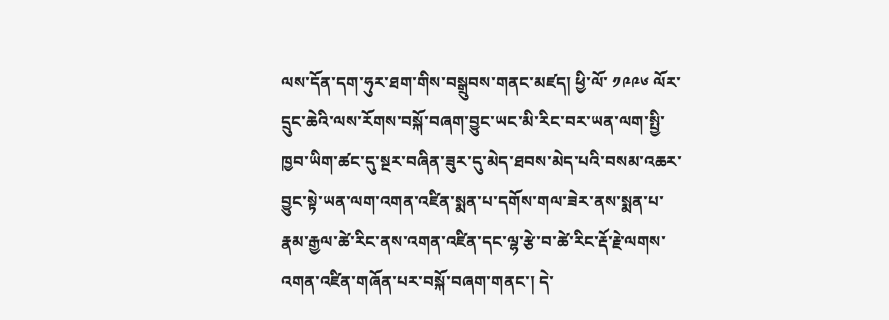ལས་དོན་དག་ཧུར་ཐག་གིས་བསྒྲུབས་གནང་མཛད། ཕྱི་ལོ་ ༡༩༩༦ ལོར་དྲུང་ཆེའི་ལས་རོགས་བསྐོ་བཞག་བྱུང་ཡང་མི་རིང་བར་ཡན་ལག་སྤྱི་ཁྱབ་ཡིག་ཚང་དུ་སྔར་བཞིན་ཟུར་དུ་མེད་ཐབས་མེད་པའི་བསམ་འཆར་བྱུང་སྟེ་ཡན་ལག་འགན་འཛིན་སྨན་པ་དགོས་གལ་ཟེར་ནས་སྨན་པ་རྣམ་རྒྱལ་ཚེ་རིང་ནས་འགན་འཛིན་དང་ལྷ་རྩེ་བ་ཚེ་རིང་རྡོ་རྗེ་ལགས་འགན་འཛིན་གཞོན་པར་བསྐོ་བཞག་གནང་། དེ་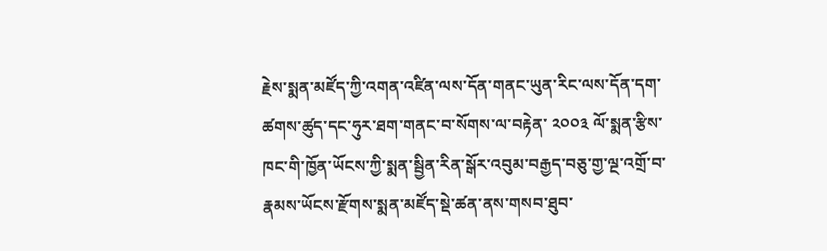རྗེས་སྨན་མཛོད་ཀྱི་འགན་འཛིན་ལས་དོན་གནང་ཡུན་རིང་ལས་དོན་དག་ཚགས་ཚུད་དང་ཧུར་ཐག་གནང་བ་སོགས་ལ་བརྟེན་ ༢༠༠༣ ལོ་སྨན་རྩིས་ཁང་གི་ཁྱོན་ཡོངས་ཀྱི་སྨན་སྦྱིན་རིན་སྒོར་འབུམ་བརྒྱད་བཅུ་གྱ་ལྔ་འགྲོ་བ་རྣམས་ཡོངས་རྫོགས་སྨན་མཛོད་སྡེ་ཚན་ནས་གསབ་ཐུབ་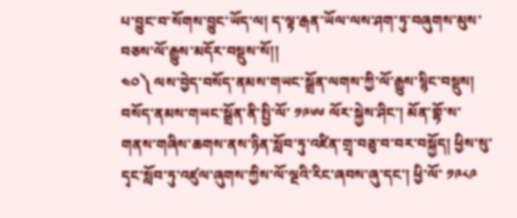པ་བྱུང་བ་སོགས་བྱུང་ཡོད་ལ། ད་ལྟ་རྒན་ཡོལ་ལས་ཤག་ཏུ་བཞུགས་མུས་བཅས་ལོ་རྒྱུས་མདོར་བསྡུས་སོ།།
༤༠༽ ལས་བྱེད་བསོད་ནམས་གཡང་སྒྲོན་ལགས་ཀྱི་ལོ་རྒྱུས་སྙིང་བསྡུས།
བསོད་ནམས་གཡང་སྒྲོན་ནི་སྤྱི་ལོ་ ༡༩༦༦ ལོར་སྐྱེས་ཤིང་། མོན་གྷོ་ས་གནས་གཞིས་ཆགས་ནས་ཉིན་སློབ་ཏུ་འཛིན་གྲྭ་བཅུ་བ་བར་བསྐྱོད། ཕྱིས་སུ་དྭང་སློབ་ཏུ་འཛུལ་ཞུགས་ཀྱིས་ལོ་ལྔའི་རིང་ཞབས་ཞུ་དང་། ཕྱི་ལོ་ ༡༩༨༩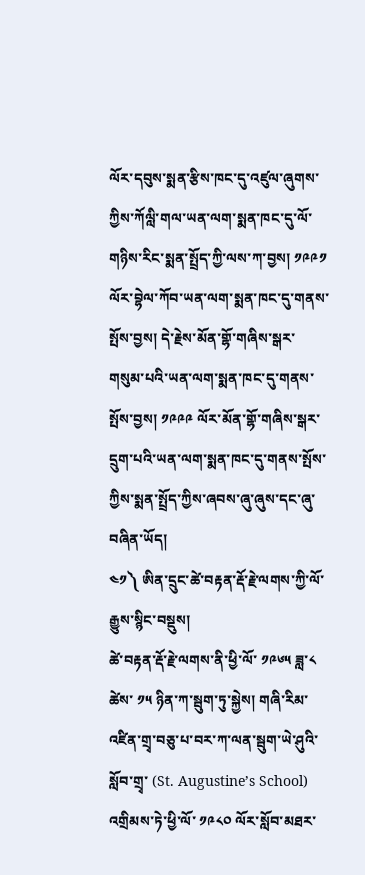ལོར་དབུས་སྨན་རྩིས་ཁང་དུ་འཛུལ་ཞུགས་ཀྱིས་ཀོལླི་གལ་ཡན་ལག་སྨན་ཁང་དུ་ལོ་གཉིས་རིང་སྨན་སྤྲོད་ཀྱི་ལས་ཀ་བྱས། ༡༩༩༡ ལོར་བྷེལ་ཀོབ་ཡན་ལག་སྨན་ཁང་དུ་གནས་སྤོས་བྱས། དེ་རྗེས་མོན་གྷོ་གཞིས་སྒར་གསུམ་པའི་ཡན་ལག་སྨན་ཁང་དུ་གནས་སྤོས་བྱས། ༡༩༩༩ ལོར་མོན་གྷོ་གཞིས་སྒར་དྲུག་པའི་ཡན་ལག་སྨན་ཁང་དུ་གནས་སྤོས་ཀྱིས་སྨན་སྤྲོད་ཀྱིས་ཞབས་ཞུ་ཞུས་དང་ཞུ་བཞིན་ཡོད།
༤༡༽ ཨིན་དྲུང་ཚེ་བརྟན་རྡོ་རྗེ་ལགས་ཀྱི་ལོ་རྒྱུས་སྙིང་བསྡུས།
ཚེ་བརྟན་རྡོ་རྗེ་ལགས་ནི་ཕྱི་ལོ་ ༡༩༦༥ ཟླ་༨ ཚེས་ ༡༥ ཉིན་ཀ་སྦུག་ཏུ་སྐྱེས། གཞི་རིམ་འཛིན་གྲྭ་བཅུ་པ་བར་ཀ་ལན་སྦུག་ཡེ་ཤུའི་སློབ་གྲྭ་ (St. Augustine’s School) འགྲིམས་ཏེ་ཕྱི་ལོ་ ༡༩༨༠ ལོར་སློབ་མཐར་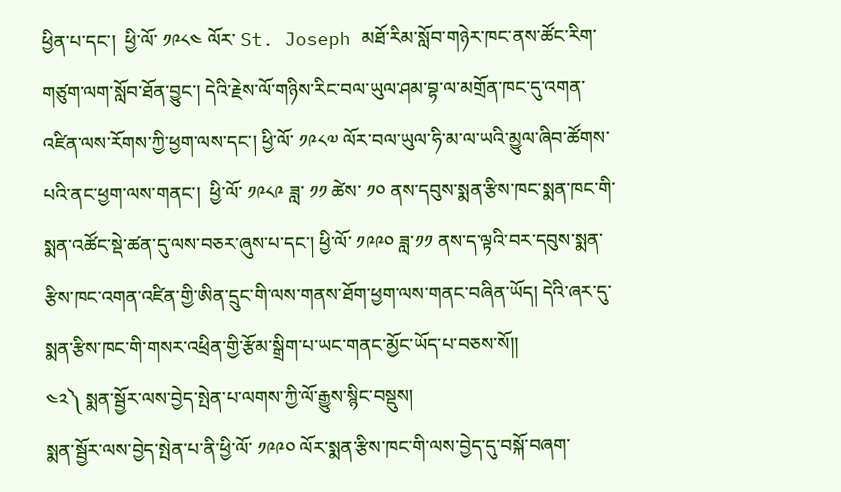ཕྱིན་པ་དང་།  ཕྱི་ལོ་ ༡༩༨༤ ལོར་ St. Joseph མཐོ་རིམ་སློབ་གཉེར་ཁང་ནས་ཚོང་རིག་གཙུག་ལག་སློབ་ཐོན་བྱུང་། དེའི་རྗེས་ལོ་གཉིས་རིང་བལ་ཡུལ་ཤམ་བྷ་ལ་མགྲོན་ཁང་དུ་འགན་འཛིན་ལས་རོགས་ཀྱི་ཕྱག་ལས་དང་། ཕྱི་ལོ་ ༡༩༨༧ ལོར་བལ་ཡུལ་ཧི་མ་ལ་ཡའི་མྱུལ་ཞིབ་ཚོགས་པའི་ནང་ཕྱག་ལས་གནང་།  ཕྱི་ལོ་ ༡༩༨༩ ཟླ་ ༡༡ ཚེས་ ༡༠ ནས་དབུས་སྨན་རྩིས་ཁང་སྨན་ཁང་གི་སྨན་འཚོང་སྡེ་ཚན་དུ་ལས་བཅར་ཞུས་པ་དང་། ཕྱི་ལོ་ ༡༩༩༠ ཟླ་༡༡ ནས་ད་ལྟའི་བར་དབུས་སྨན་རྩིས་ཁང་འགན་འཛིན་གྱི་ཨིན་དྲུང་གི་ལས་གནས་ཐོག་ཕྱག་ལས་གནང་བཞིན་ཡོད། དེའི་ཞར་དུ་སྨན་རྩིས་ཁང་གི་གསར་འཕྲིན་གྱི་རྩོམ་སྒྲིག་པ་ཡང་གནང་མྱོང་ཡོད་པ་བཅས་སོ།།
༤༢༽ སྨན་སྦྱོར་ལས་བྱེད་སྤེན་པ་ལགས་ཀྱི་ལོ་རྒྱུས་སྙིང་བསྡུས།
སྨན་སྦྱོར་ལས་བྱེད་སྤེན་པ་ནི་ཕྱི་ལོ་ ༡༩༩༠ ལོར་སྨན་རྩིས་ཁང་གི་ལས་བྱེད་དུ་བསྐོ་བཞག་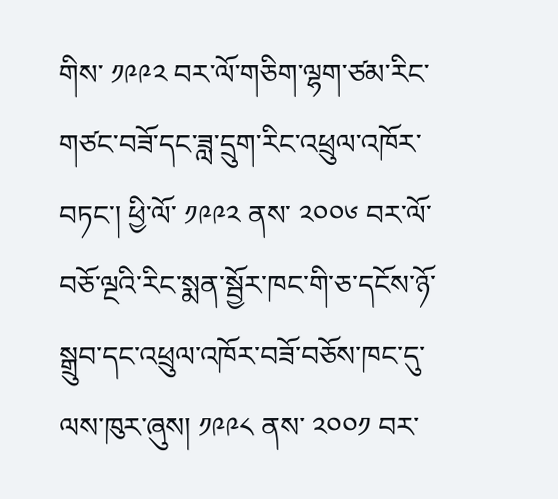གིས་ ༡༩༩༢ བར་ལོ་གཅིག་ལྷག་ཙམ་རིང་གཙང་བཟོ་དང་ཟླ་དྲུག་རིང་འཕྲུལ་འཁོར་བཏང་། ཕྱི་ལོ་ ༡༩༩༢ ནས་ ༢༠༠༦ བར་ལོ་བཅོ་ལྔའི་རིང་སྨན་སྦྱོར་ཁང་གི་ཅ་དངོས་ཉོ་སྒྲུབ་དང་འཕྲུལ་འཁོར་བཟོ་བཅོས་ཁང་དུ་ལས་ཁུར་ཞུས། ༡༩༩༨ ནས་ ༢༠༠༡ བར་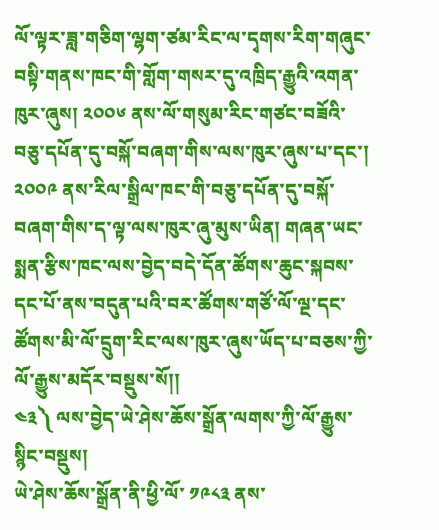ལོ་ལྟར་ཟླ་གཅིག་ལྷག་ཙམ་རིང་ལ་དྭགས་རིག་གཞུང་བསྟི་གནས་ཁང་གི་གློག་གསར་དུ་འཁྲིད་རྒྱུའི་འགན་ཁུར་ཞུས། ༢༠༠༦ ནས་ལོ་གསུམ་རིང་གཙང་བཟོའི་བཅུ་དཔོན་དུ་བསྐོ་བཞག་གིས་ལས་ཁུར་ཞུས་པ་དང་། ༢༠༠༩ ནས་རིལ་སྒྲིལ་ཁང་གི་བཅུ་དཔོན་དུ་བསྐོ་བཞག་གིས་ད་ལྟ་ལས་ཁུར་ཞུ་མུས་ཡིན། གཞན་ཡང་སྨན་རྩིས་ཁང་ལས་བྱེད་བདེ་དོན་ཚོགས་ཆུང་སྐབས་དང་པོ་ནས་བདུན་པའི་བར་ཚོགས་གཙོ་ལོ་ལྔ་དང་ཚོགས་མི་ལོ་དྲུག་རིང་ལས་ཁུར་ཞུས་ཡོད་པ་བཅས་ཀྱི་ལོ་རྒྱུས་མདོར་བསྡུས་སོ།།
༤༣༽ ལས་བྱེད་ཡེ་ཤེས་ཆོས་སྒྲོན་ལགས་ཀྱི་ལོ་རྒྱུས་སྙིང་བསྡུས།
ཡེ་ཤེས་ཆོས་སྒྲོན་ནི་ཕྱི་ལོ་ ༡༩༨༣ ནས་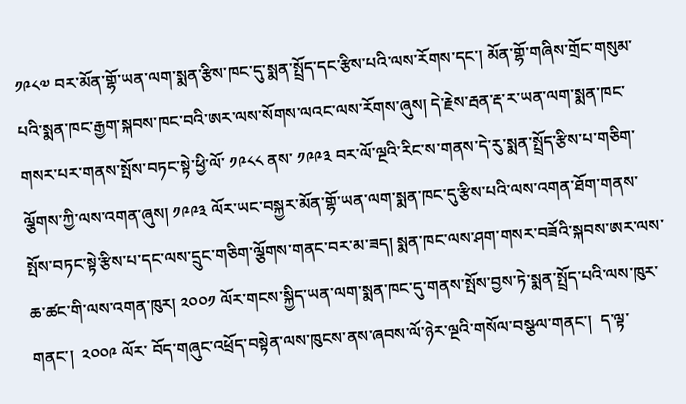༡༩༨༧ བར་མོན་གྷོ་ཡན་ལག་སྨན་རྩིས་ཁང་དུ་སྨན་སྤྲོད་དང་རྩིས་པའི་ལས་རོགས་དང་། མོན་གྷོ་གཞིས་གྲོང་གསུམ་པའི་སྨན་ཁང་རྒྱག་སྐབས་ཁང་བའི་ཨར་ལས་སོགས་ལའང་ལས་རོགས་ཞུས། དེ་རྗེས་རྦན་རྡ་ར་ཡན་ལག་སྨན་ཁང་གསར་པར་གནས་སྤོས་བཏང་སྟེ་ཕྱི་ལོ་ ༡༩༨༨ ནས་ ༡༩༩༣ བར་ལོ་ལྔའི་རིང་ས་གནས་དེ་རུ་སྨན་སྤྲོད་རྩིས་པ་གཅིག་ལྕོགས་ཀྱི་ལས་འགན་ཞུས། ༡༩༩༣ ལོར་ཡང་བསྐྱར་མོན་གྷོ་ཡན་ལག་སྨན་ཁང་དུ་རྩིས་པའི་ལས་འགན་ཐོག་གནས་སྤོས་བཏང་སྟེ་རྩིས་པ་དང་ལས་དྲུང་གཅིག་ལྕོགས་གནང་བར་མ་ཟད། སྨན་ཁང་ལས་ཤག་གསར་བཟོའི་སྐབས་ཨར་ལས་ཆ་ཚང་གི་ལས་འགན་ཁུར། ༢༠༠༡ ལོར་གངས་སྐྱིད་ཡན་ལག་སྨན་ཁང་དུ་གནས་སྤོས་བྱས་ཏེ་སྨན་སྤྲོད་པའི་ལས་ཁུར་གནང་།  ༢༠༠༩ ལོར་ བོད་གཞུང་འཕྲོད་བསྟེན་ལས་ཁུངས་ནས་ཞབས་ལོ་ཉེར་ལྔའི་གསོལ་བསྩལ་གནང་།  ད་ལྟ་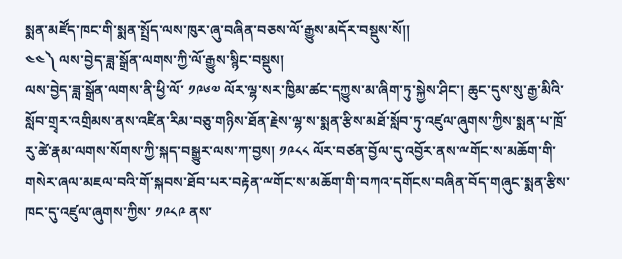སྨན་མཛོད་ཁང་གི་སྨན་སྤྲོད་ལས་ཁུར་ཞུ་བཞིན་བཅས་ལོ་རྒྱུས་མདོར་བསྡུས་སོ།།
༤༤༽ ལས་བྱེད་ཟླ་སྒྲོན་ལགས་ཀྱི་ལོ་རྒྱུས་སྙིང་བསྡུས།
ལས་བྱེད་ཟླ་སྒྲོན་ལགས་ནི་ཕྱི་ལོ་ ༡༩༦༧ ལོར་ལྷ་སར་ཁྱིམ་ཚང་དཀྱུས་མ་ཞིག་ཏུ་སྐྱེས་ཤིང་། ཆུང་དུས་སུ་རྒྱ་མིའི་སློབ་གྲྭར་འགྲིམས་ནས་འཛིན་རིམ་བཅུ་གཉིས་ཐོན་རྗེས་ལྷ་ས་སྨན་རྩིས་མཐོ་སློབ་ཏུ་འཛུལ་ཞུགས་ཀྱིས་སྨན་པ་ཁྲོ་རུ་ཚེ་རྣམ་ལགས་སོགས་ཀྱི་སྐད་བསྒྱུར་ལས་ཀ་བྱས། ༡༩༨༨ ལོར་བཙན་བྱོལ་དུ་འབྱོར་ནས་ྋགོང་ས་མཆོག་གི་གསེར་ཞལ་མཇལ་བའི་གོ་སྐབས་ཐོབ་པར་བརྟེན་ྋགོང་ས་མཆོག་གི་བཀའ་དགོངས་བཞིན་བོད་གཞུང་སྨན་རྩིས་ཁང་དུ་འཛུལ་ཞུགས་ཀྱིས་ ༡༩༨༩ ནས་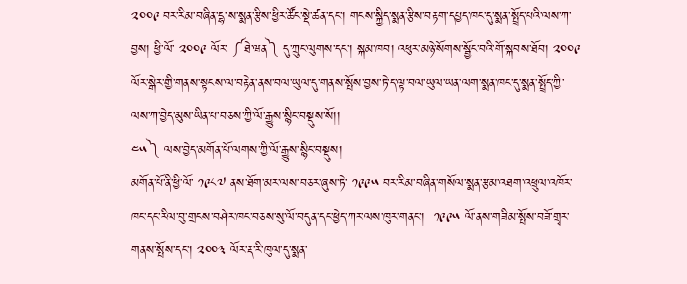༢༠༠༩ བར་རིམ་བཞིན་དྷ་ས་སྨན་རྩིས་ཕྱིར་ཚོང་སྡེ་ཚན་དང་། གངས་སྐྱིད་སྨན་རྩིས་བརྟག་དཔྱད་ཁང་དུ་སྨན་སྤྲོད་པའི་ལས་ཀ་བྱས། ཕྱི་ལོ་ ༢༠༠༩ ལོར་ ༼ཐེ་ཝན༽ དུ་ཀྲུང་ལུགས་དང་། སྐམ་ཁབ། འཕུར་མཉེ་སོགས་སྦྱོང་བའི་གོ་སྐབས་ཐོབ། ༢༠༠༩ ལོར་སྒེར་གྱི་གནས་སྟངས་ལ་བརྟེན་ནས་བལ་ཡུལ་དུ་གནས་སྤོས་བྱས་ཏེ་ད་ལྟ་བལ་ཡུལ་ཡན་ལག་སྨན་ཁང་དུ་སྨན་སྤྲོད་ཀྱི་ལས་ཀ་བྱེད་མུས་ཡིན་པ་བཅས་ཀྱི་ལོ་རྒྱུས་སྙིང་བསྡུས་སོ།།
༤༥༽ ལས་བྱེད་མགོན་པོ་ལགས་ཀྱི་ལོ་རྒྱུས་སྙིང་བསྡུས།
མགོན་པོ་ནི་ཕྱི་ལོ་ ༡༩༨༧ ནས་ཐོག་མར་ལས་བཅར་ཞུས་ཏེ་ ༡༩༩༥ བར་རིམ་བཞིན་གསོལ་སྨན་རྩམ་འཐག་འཕྲུལ་འཁོར་ཁང་དང་རིལ་བུ་གྲངས་བཤེར་ཁང་བཅས་སུ་ལོ་བདུན་དང་ཕྱེད་ཀར་ལས་ཁུར་གནང་།  ༡༩༩༥ ལོ་ནས་གཟིམ་སྤོས་བཟོ་གྲྭར་གནས་སྤོས་དང་། ༢༠༠༣ ལོར་རྡ་རི་ཁུལ་དུ་སྨན་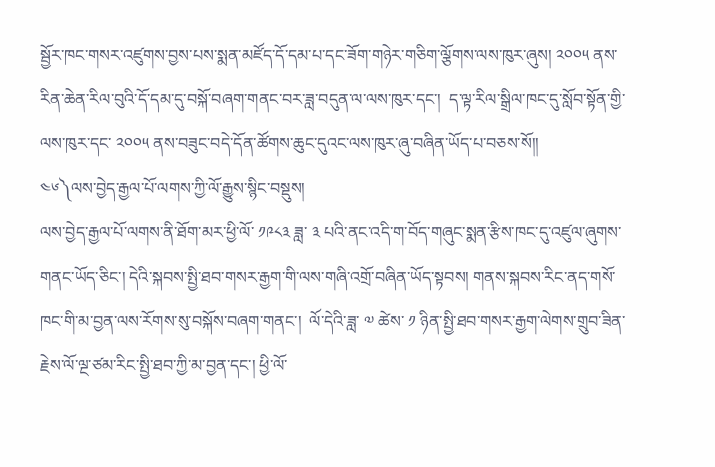སྦྱོར་ཁང་གསར་འཛུགས་བྱས་པས་སྨན་མཛོད་དོ་དམ་པ་དང་ཟོག་གཉེར་གཅིག་ལྕོགས་ལས་ཁུར་ཞུས། ༢༠༠༥ ནས་རིན་ཆེན་རིལ་བུའི་དོ་དམ་དུ་བསྐོ་བཞག་གནང་བར་ཟླ་བདུན་ལ་ལས་ཁུར་དང་།  ད་ལྟ་རིལ་སྒྲིལ་ཁང་དུ་སློབ་སྟོན་གྱི་ལས་ཁུར་དང་ ༢༠༠༥ ནས་བཟུང་བདེ་དོན་ཚོགས་ཆུང་དུའང་ལས་ཁུར་ཞུ་བཞིན་ཡོད་པ་བཅས་སོ།།
༤༦༽ལས་བྱེད་རྒྱལ་པོ་ལགས་ཀྱི་ལོ་རྒྱུས་སྙིང་བསྡུས།
ལས་བྱེད་རྒྱལ་པོ་ལགས་ནི་ཐོག་མར་ཕྱི་ལོ་ ༡༩༨༣ ཟླ་ ༣ པའི་ནང་འདི་ག་བོད་གཞུང་སྨན་རྩིས་ཁང་དུ་འཛུལ་ཞུགས་གནང་ཡོད་ཅིང་། དེའི་སྐབས་སྤྱི་ཐབ་གསར་རྒྱག་གི་ལས་གཞི་འགྲོ་བཞིན་ཡོད་སྟབས། གནས་སྐབས་རིང་ནད་གསོ་ཁང་གི་མ་བྱན་ལས་རོགས་སུ་བསྐོས་བཞག་གནང་།  ལོ་དེའི་ཟླ་ ༧ ཚེས་ ༡ ཉིན་སྤྱི་ཐབ་གསར་རྒྱག་ལེགས་གྲུབ་ཟིན་རྗེས་ལོ་ལྔ་ཙམ་རིང་སྤྱི་ཐབ་ཀྱི་མ་བྱན་དང་། ཕྱི་ལོ་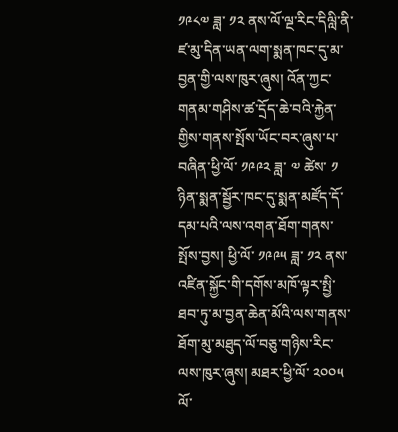༡༩༨༧ ཟླ་ ༡༢ ནས་ལོ་ལྔ་རིང་དིལླི་ནི་ཛ་མུ་དིན་ཡན་ལག་སྨན་ཁང་དུ་མ་བྱན་གྱི་ལས་ཁུར་ཞུས། འོན་ཀྱང་གནམ་གཤིས་ཚ་དྲོད་ཆེ་བའི་རྐྱེན་གྱིས་གནས་སྤོས་ཡོང་བར་ཞུས་པ་བཞིན་ཕྱི་ལོ་ ༡༩༩༢ ཟླ་ ༧ ཚེས་ ༡ ཉིན་སྨན་སྦྱོར་ཁང་དུ་སྨན་མཛོད་དོ་དམ་པའི་ལས་འགན་ཐོག་གནས་སྤོས་བྱས། ཕྱི་ལོ་ ༡༩༩༥ ཟླ་ ༡༢ ནས་འཛིན་སྐྱོང་གི་དགོས་མཁོ་ལྟར་སྤྱི་ཐབ་ཏུ་མ་བྱན་ཆེན་མོའི་ལས་གནས་ཐོག་མུ་མཐུད་ལོ་བཅུ་གཉིས་རིང་ལས་ཁུར་ཞུས། མཐར་ཕྱི་ལོ་ ༢༠༠༥ ལོ་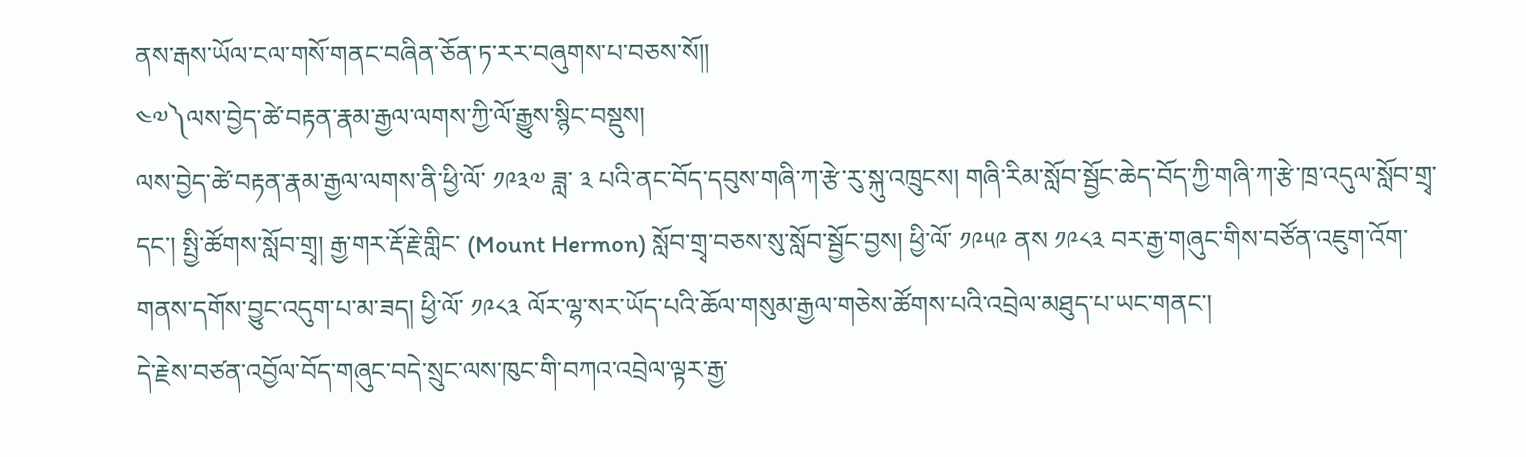ནས་རྒས་ཡོལ་ངལ་གསོ་གནང་བཞིན་ཅོན་ཏ་རར་བཞུགས་པ་བཅས་སོ།།
༤༧༽ལས་བྱེད་ཚེ་བརྟན་རྣམ་རྒྱལ་ལགས་ཀྱི་ལོ་རྒྱུས་སྙིང་བསྡུས།
ལས་བྱེད་ཚེ་བརྟན་རྣམ་རྒྱལ་ལགས་ནི་ཕྱི་ལོ་ ༡༩༣༧ ཟླ་ ༣ པའི་ནང་བོད་དབུས་གཞི་ཀ་རྩེ་རུ་སྐུ་འཁྲུངས། གཞི་རིམ་སློབ་སྦྱོང་ཆེད་བོད་ཀྱི་གཞི་ཀ་རྩེ་ཁྲ་འདུལ་སློབ་གྲྭ་དང་། སྤྱི་ཚོགས་སློབ་གྲྭ། རྒྱ་གར་རྡོ་རྗེ་གླིང་ (Mount Hermon) སློབ་གྲྭ་བཅས་སུ་སློབ་སྦྱོང་བྱས། ཕྱི་ལོ་ ༡༩༥༩ ནས ༡༩༨༣ བར་རྒྱ་གཞུང་གིས་བཙོན་འཇུག་འོག་གནས་དགོས་བྱུང་འདུག་པ་མ་ཟད། ཕྱི་ལོ་ ༡༩༨༣ ལོར་ལྷ་སར་ཡོད་པའི་ཆོལ་གསུམ་རྒྱལ་གཅེས་ཚོགས་པའི་འབྲེལ་མཐུད་པ་ཡང་གནང་།
དེ་རྗེས་བཙན་འབྱོལ་བོད་གཞུང་བདེ་སྲུང་ལས་ཁུང་གི་བཀའ་འབྲེལ་ལྟར་རྒྱ་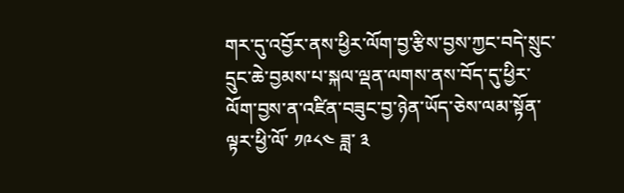གར་དུ་འབྱོར་ནས་ཕྱིར་ལོག་བྱ་རྩིས་བྱས་ཀྱང་བདེ་སྲུང་དྲུང་ཆེ་བྱམས་པ་སྐལ་ལྡན་ལགས་ནས་བོད་དུ་ཕྱིར་ལོག་བྱས་ན་འཛིན་བཟུང་བྱ་ཉེན་ཡོད་ཅེས་ལམ་སྟོན་ལྟར་ཕྱི་ལོ་ ༡༩༨༤ ཟླ་ ༣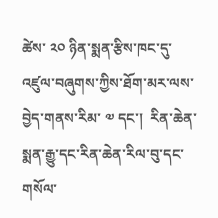ཚེས་ ༢༠ ཉིན་སྨན་རྩིས་ཁང་དུ་འཛུལ་བཞུགས་ཀྱིས་ཐོག་མར་ལས་བྱེད་གནས་རིམ་ ༧ དང་།  རིན་ཆེན་སྨན་རྒྱུ་དང་རིན་ཆེན་རིལ་བུ་དང་གསོལ་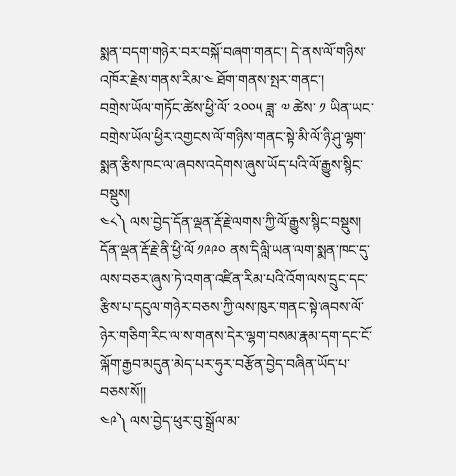སྨན་བདག་གཉེར་བར་བསྐོ་བཞག་གནང་། དེ་ནས་ལོ་གཉིས་འཁོར་རྗེས་གནས་རིམ་༤ ཐོག་གནས་སྤར་གནང་།
བགྲེས་ཡོལ་གཏོང་ཚེས་ཕྱི་ལོ་ ༢༠༠༥ ཟླ་ ༧ ཚེས་ ༡ ཡིན་ཡང་བགྲེས་ཡོལ་ཕྱིར་འགྱངས་ལོ་གཉིས་གནང་སྟེ་མི་ལོ་ཉི་ཤུ་ལྷག་སྨན་རྩིས་ཁང་ལ་ཞབས་འདེགས་ཞུས་ཡོད་པའི་ལོ་རྒྱུས་སྙིང་བསྡུས།
༤༨༽ ལས་བྱེད་དོན་ལྡན་རྡོ་རྗེ་ལགས་ཀྱི་ལོ་རྒྱུས་སྙིང་བསྡུས།
དོན་ལྡན་རྡོ་རྗེ་ནི་ཕྱི་ལོ ༡༩༩༠ ནས་དིལླི་ཡན་ལག་སྨན་ཁང་དུ་ལས་བཅར་ཞུས་ཏེ་འགན་འཛིན་རིམ་པའི་འོག་ལས་དྲུང་དང་རྩིས་པ་དངུལ་གཉེར་བཅས་ཀྱི་ལས་ཁུར་གནང་སྟེ་ཞབས་ལོ་ཉེར་གཅིག་རིང་ལ་ས་གནས་དེར་ལྷག་བསམ་རྣམ་དག་དང་ངོ་ལྐོག་རྒྱབ་མདུན་མེད་པར་ཧུར་བརྩོན་བྱེད་བཞིན་ཡོད་པ་བཅས་སོ།།
༤༩༽ ལས་བྱེད་ཕུར་བུ་སྒྲོལ་མ་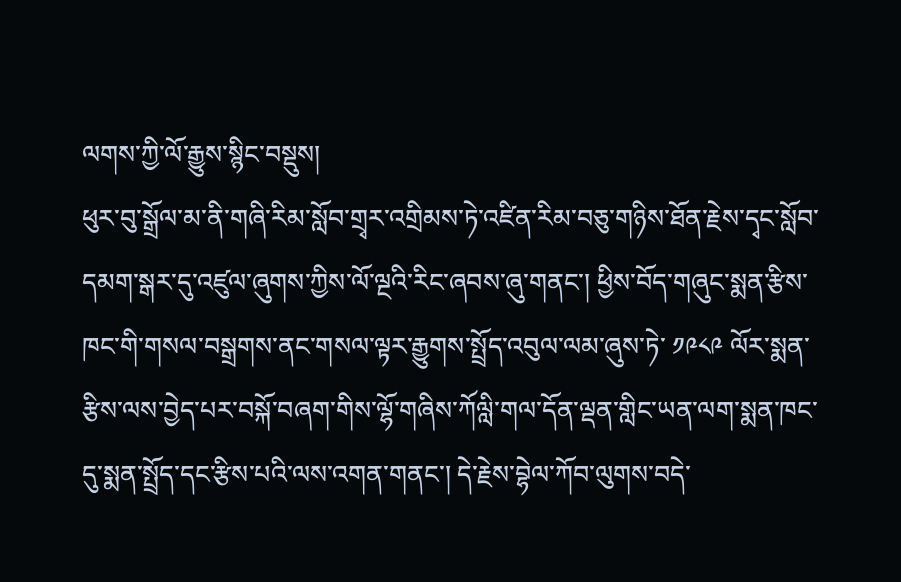ལགས་ཀྱི་ལོ་རྒྱུས་སྙིང་བསྡུས།
ཕུར་བུ་སྒྲོལ་མ་ནི་གཞི་རིམ་སློབ་གྲྭར་འགྲིམས་ཏེ་འཛིན་རིམ་བཅུ་གཉིས་ཐོན་རྗེས་དྭང་སློབ་དམག་སྒར་དུ་འཛུལ་ཞུགས་ཀྱིས་ལོ་ལྔའི་རིང་ཞབས་ཞུ་གནང་། ཕྱིས་བོད་གཞུང་སྨན་རྩིས་ཁང་གི་གསལ་བསྒྲགས་ནང་གསལ་ལྟར་རྒྱུགས་སྤྲོད་འབུལ་ལམ་ཞུས་ཏེ་ ༡༩༨༩ ལོར་སྨན་རྩིས་ལས་བྱེད་པར་བསྐོ་བཞག་གིས་ལྷོ་གཞིས་ཀོལླི་གལ་དོན་ལྡན་གླིང་ཡན་ལག་སྨན་ཁང་དུ་སྨན་སྤྲོད་དང་རྩིས་པའི་ལས་འགན་གནང་། དེ་རྗེས་བྷེལ་ཀོབ་ལུགས་བདེ་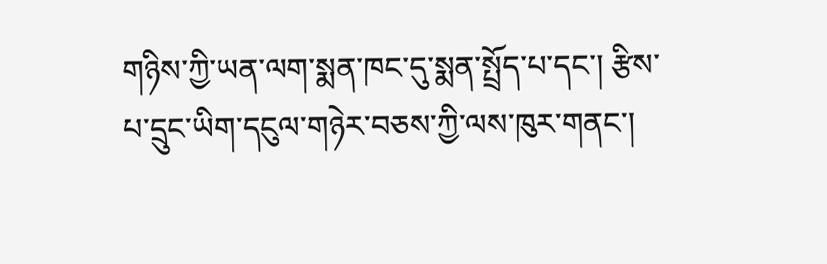གཉིས་ཀྱི་ཡན་ལག་སྨན་ཁང་དུ་སྨན་སྤྲོད་པ་དང་། རྩིས་པ་དྲུང་ཡིག་དངུལ་གཉེར་བཅས་ཀྱི་ལས་ཁུར་གནང་།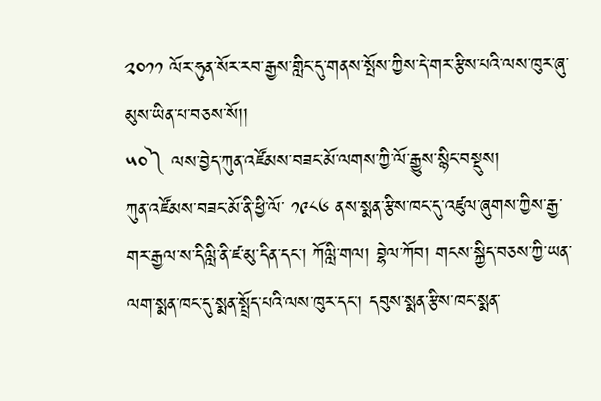༢༠༡༡ ལོར་ཧུན་སོར་རབ་རྒྱས་གླིང་དུ་གནས་སྤོས་ཀྱིས་དེ་གར་རྩིས་པའི་ལས་ཁུར་ཞུ་མུས་ཡིན་པ་བཅས་སོ།།
༥༠༽ ལས་བྱེད་ཀུན་འཛོམས་བཟང་མོ་ལགས་ཀྱི་ལོ་རྒྱུས་སྙིང་བསྡུས།
ཀུན་འཛོམས་བཟང་མོ་ནི་ཕྱི་ལོ་ ༡༩༨༦ ནས་སྨན་རྩིས་ཁང་དུ་འཛུལ་ཞུགས་ཀྱིས་རྒྱ་གར་རྒྱལ་ས་དིལླི་ནི་ཛ་མུ་དིན་དང་། ཀོལླི་གལ། བྷེལ་ཀོབ། གངས་སྐྱིད་བཅས་ཀྱི་ཡན་ལག་སྨན་ཁང་དུ་སྨན་སྤྲོད་པའི་ལས་ཁུར་དང་། དབུས་སྨན་རྩིས་ཁང་སྨན་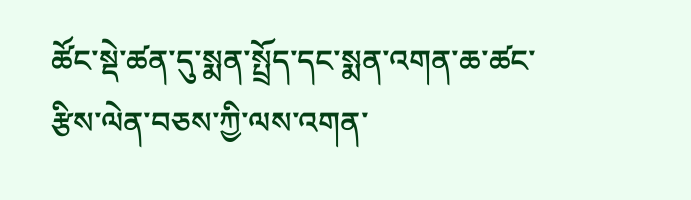ཚོང་སྡེ་ཚན་དུ་སྨན་སྤྲོད་དང་སྨན་འགན་ཆ་ཚང་རྩིས་ལེན་བཅས་ཀྱི་ལས་འགན་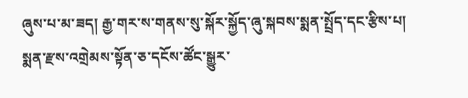ཞུས་པ་མ་ཟད། རྒྱ་གར་ས་གནས་སུ་སྐོར་སྐྱོད་ཞུ་སྐབས་སྨན་སྤྲོད་དང་རྩིས་པ། སྨན་རྫས་འགྲེམས་སྟོན་ཅ་དངོས་ཚོང་སྒྱུར་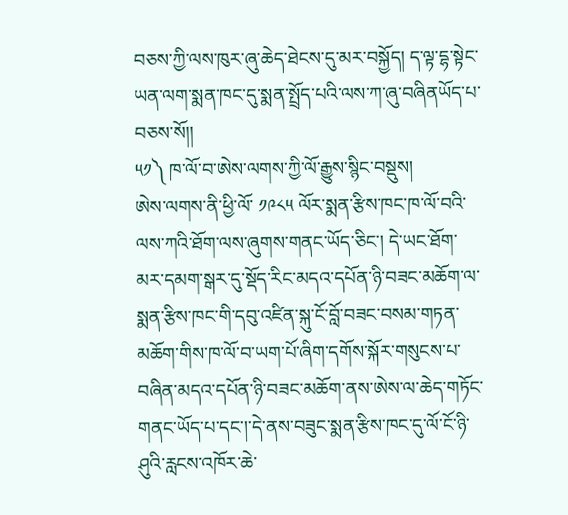བཅས་ཀྱི་ལས་ཁུར་ཞུ་ཆེད་ཐེངས་དུ་མར་བསྐྱོད། ད་ལྟ་དྷ་སྟེང་ཡན་ལག་སྨན་ཁང་དུ་སྨན་སྤྲོད་པའི་ལས་ཀ་ཞུ་བཞིནཡོད་པ་བཅས་སོ།།
༥༡༽ ཁ་ལོ་བ་ཨེས་ལགས་ཀྱི་ལོ་རྒྱུས་སྙིང་བསྡུས།
ཨེས་ལགས་ནི་ཕྱི་ལོ་ ༡༩༨༥ ལོར་སྨན་རྩིས་ཁང་ཁ་ལོ་བའི་ལས་ཀའི་ཐོག་ལས་ཞུགས་གནང་ཡོད་ཅིང་། དེ་ཡང་ཐོག་མར་དམག་སྒར་དུ་སྡོད་རིང་མདའ་དཔོན་ཉི་བཟང་མཆོག་ལ་སྨན་རྩིས་ཁང་གི་དབུ་འཛིན་སྐུ་ངོ་བློ་བཟང་བསམ་གཏན་མཆོག་གིས་ཁ་ལོ་བ་ཡག་པོ་ཞིག་དགོས་སྐོར་གསུངས་པ་བཞིན་མདའ་དཔོན་ཉི་བཟང་མཆོག་ནས་ཨེས་ལ་ཆེད་གཏོང་གནང་ཡོད་པ་དང་།་དེ་ནས་བཟུང་སྨན་རྩིས་ཁང་དུ་ལོ་ངོ་ཉི་ཤུའི་རླངས་འཁོར་ཆེ་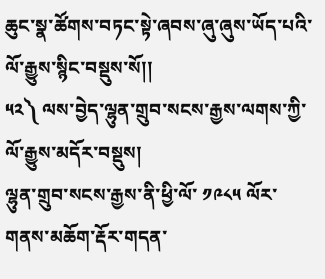ཆུང་སྣ་ཚོགས་བཏང་སྟེ་ཞབས་ཞུ་ཞུས་ཡོད་པའི་ལོ་རྒྱུས་སྙིང་བསྡུས་སོ།།
༥༢༽ ལས་བྱེད་ལྷུན་གྲུབ་སངས་རྒྱས་ལགས་ཀྱི་ལོ་རྒྱུས་མདོར་བསྡུས།
ལྷུན་གྲུབ་སངས་རྒྱས་ནི་ཕྱི་ལོ་ ༡༩༨༥ ལོར་གནས་མཆོག་རྡོར་གདན་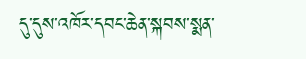དུ་དུས་འཁོར་དབང་ཆེན་སྐབས་སྨན་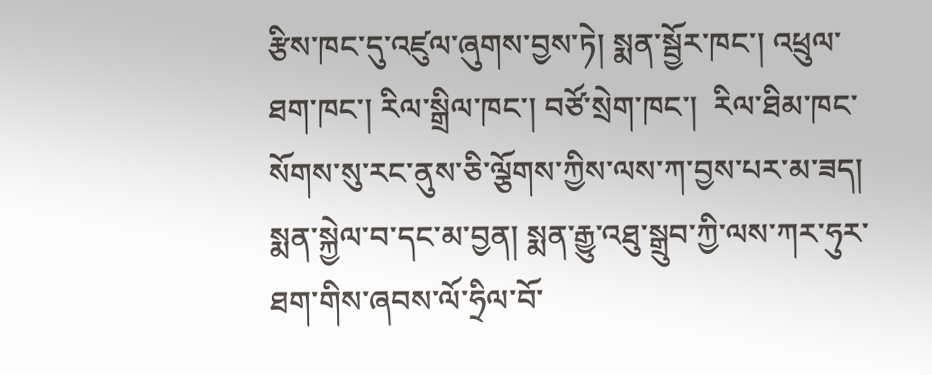རྩིས་ཁང་དུ་འཛུལ་ཞུགས་བྱས་ཏེ། སྨན་སྦྱོར་ཁང་། འཕྲུལ་ཐག་ཁང་། རིལ་སྒྲིལ་ཁང་། བཙོ་སྲེག་ཁང་།  རིལ་ཐིམ་ཁང་སོགས་སུ་རང་ནུས་ཅི་ལྕོགས་ཀྱིས་ལས་ཀ་བྱས་པར་མ་ཟད། སྨན་སྐྱེལ་བ་དང་མ་བྱན། སྨན་རྒྱུ་འཐུ་སྒྲུབ་ཀྱི་ལས་ཀར་ཧུར་ཐག་གིས་ཞབས་ལོ་ཧྲིལ་བོ་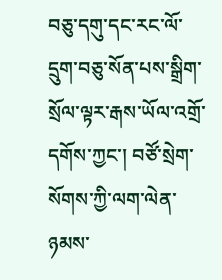བཅུ་དགུ་དང་རང་ལོ་དྲུག་བཅུ་སོན་པས་སྒྲིག་སྲོལ་ལྟར་རྒས་ཡོལ་འགྲོ་དགོས་ཀྱང་། བཙོ་སྲེག་སོགས་ཀྱི་ལག་ལེན་ཉམས་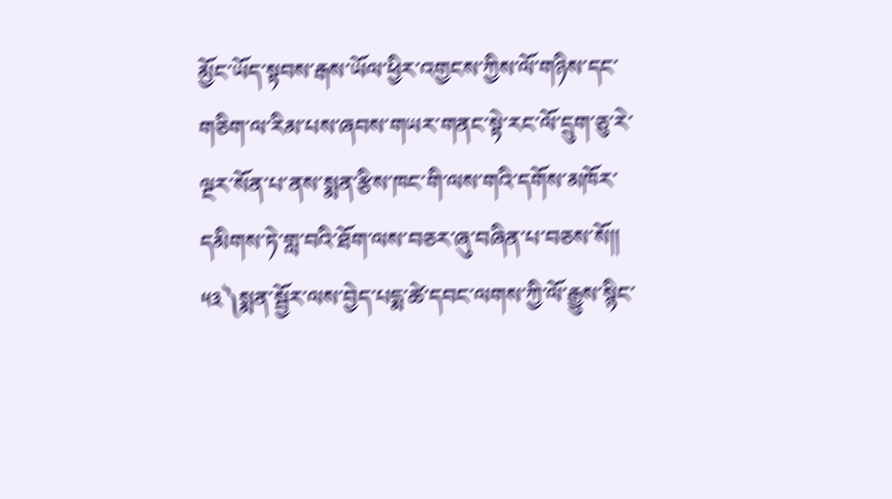མྱོང་ཡོད་སྟབས་རྒས་ཡོལ་ཕྱིར་འགྱངས་ཀྱིས་ལོ་གཉིས་དང་གཅིག་ལ་རིམ་པས་ཞབས་གཡར་གནང་སྟེ་རང་ལོ་དྲུག་ཅུ་རེ་ལྔར་སོན་པ་ནས་སྨན་རྩིས་ཁང་གི་ལས་གའི་དགོས་མཁོར་དམིགས་ཏེ་གླ་བའི་ཐོག་ལས་བཅར་ཞུ་བཞིན་པ་བཅས་སོ།།
༥༣༽སྨན་སྦྱོར་ལས་བྱེད་པདྨ་ཚེ་དབང་ལགས་ཀྱི་ལོ་རྒྱུས་སྙིང་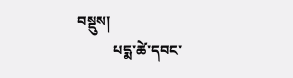བསྡུས།
          པདྨ་ཚེ་དབང་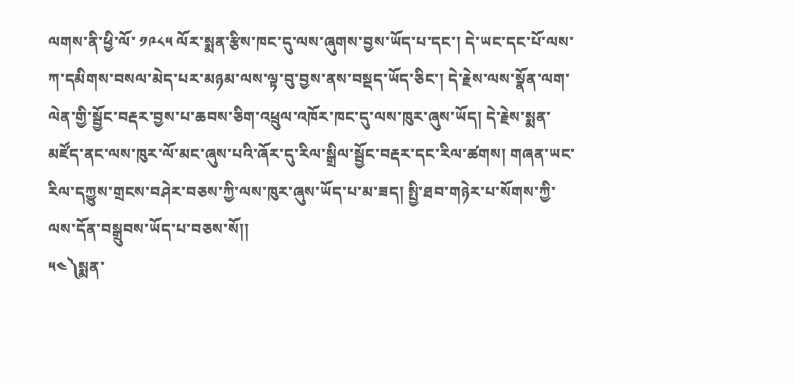ལགས་ནི་ཕྱི་ལོ་ ༡༩༨༥ ལོར་སྨན་རྩིས་ཁང་དུ་ལས་ཞུགས་བྱས་ཡོད་པ་དང་། དེ་ཡང་དང་པོ་ལས་ཀ་དམིགས་བསལ་མེད་པར་མཉམ་ལས་ལྟ་བུ་བྱས་ནས་བསྡད་ཡོད་ཅིང་། དེ་རྗེས་ལས་སྣོན་ལག་ལེན་གྱི་སྦྱོང་བརྡར་བྱས་པ་ཆབས་ཅིག་འཕྲུལ་འཁོར་ཁང་དུ་ལས་ཁུར་ཞུས་ཡོད། དེ་རྗེས་སྨན་མཛོད་ནང་ལས་ཁུར་ལོ་མང་ཞུས་པའི་ཞོར་དུ་རིལ་སྒྲིལ་སྦྱོང་བརྡར་དང་རིལ་ཚགས། གཞན་ཡང་རིལ་དཀྱུས་གྲངས་བཤེར་བཅས་ཀྱི་ལས་ཁུར་ཞུས་ཡོད་པ་མ་ཟད། སྤྱི་ཐབ་གཉེར་པ་སོགས་ཀྱི་ལས་དོན་བསྒྲུབས་ཡོད་པ་བཅས་སོ།།
༥༤༽སྨན་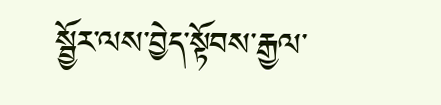སྦྱོར་ལས་བྱེད་སྟོབས་རྒྱལ་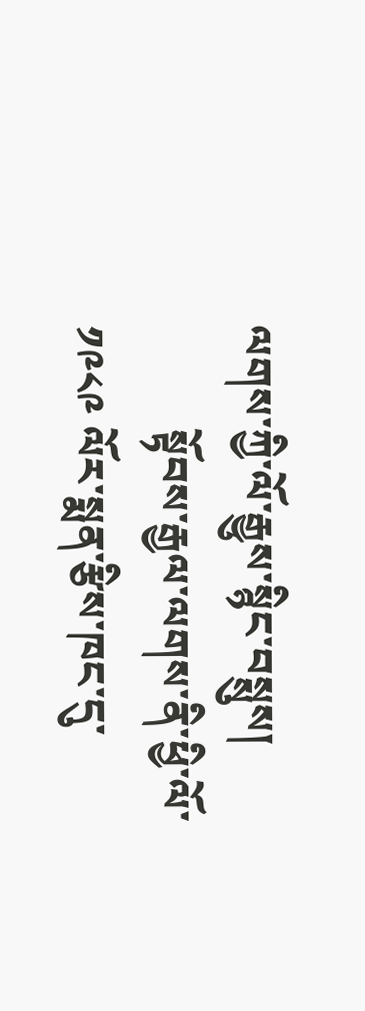ལགས་ཀྱི་ལོ་རྒྱུས་སྙིང་བསྶུས།
          སྟོབས་རྒྱལ་ལགས་ནི་ཕྱི་ལོ་ ༡༩༨༩ ལོར་སྨན་རྩིས་ཁང་དུ་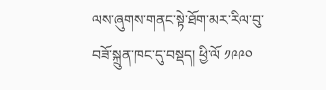ལས་ཞུགས་གནང་སྟེ་ཐོག་མར་རིལ་བུ་བཟོ་སྐྲུན་ཁང་དུ་བསྡད། ཕྱི་ལོ ༡༩༩༠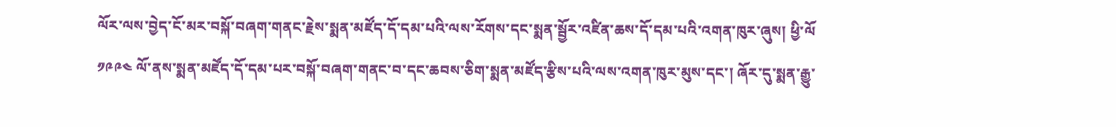ལོར་ལས་བྱེད་ངོ་མར་བསྐོ་བཞག་གནང་རྗེས་སྨན་མཛོད་དོ་དམ་པའི་ལས་རོགས་དང་སྨན་སྦྱོར་འཛིན་ཆས་དོ་དམ་པའི་འགན་ཁུར་ཞུས། ཕྱི་ལོ ༡༩༩༤ ལོ་ནས་སྨན་མཛོད་དོ་དམ་པར་བསྐོ་བཞག་གནང་བ་དང་ཆབས་ཅིག་སྨན་མཛོད་རྩིས་པའི་ལས་འགན་ཁུར་མུས་དང་། ཞོར་དུ་སྨན་རྒྱུ་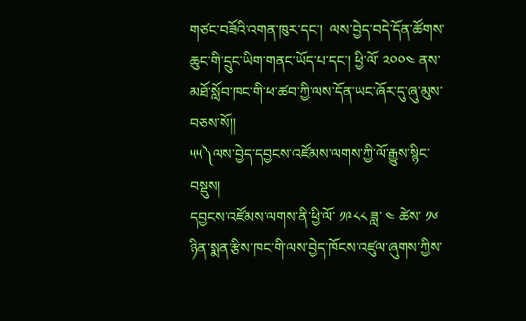གཙང་བཟོའི་འགན་ཁུར་དང་།  ལས་བྱེད་བདེ་དོན་ཚོགས་ཆུང་གི་དྲུང་ཡིག་གནང་ཡོད་པ་དང་། ཕྱི་ལོ་ ༢༠༠༤ ནས་མཐོ་སློབ་ཁང་གི་ཕ་ཚབ་ཀྱི་ལས་དོན་ཡང་ཞོར་དུ་ཞུ་མུས་བཅས་སོ།།
༥༥༽ལས་བྱེད་དབྱངས་འཛོམས་ལགས་ཀྱི་ལོ་རྒྱུས་སྙིང་བསྡུས།
དབྱངས་འཛོམས་ལགས་ནི་ཕྱི་ལོ་ ༡༩༨༨ ཟླ་ ༤ ཚེས་ ༡༦ ཉིན་སྨན་རྩིས་ཁང་གི་ལས་བྱེད་ཁོངས་འཛུལ་ཞུགས་ཀྱིས་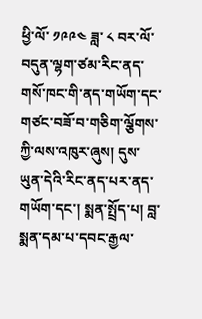ཕྱི་ལོ་ ༡༩༩༤ ཟླ་ ༨ བར་ལོ་བདུན་ལྷག་ཙམ་རིང་ནད་གསོ་ཁང་གི་ནད་གཡོག་དང་གཙང་བཟོ་བ་གཅིག་ལྕོགས་ཀྱི་ལས་འཁུར་ཞུས། དུས་ཡུན་དེའི་རིང་ནད་པར་ནད་གཡོག་དང་། སྨན་སྤྲོད་པ། བླ་སྨན་དམ་པ་དབང་རྒྱལ་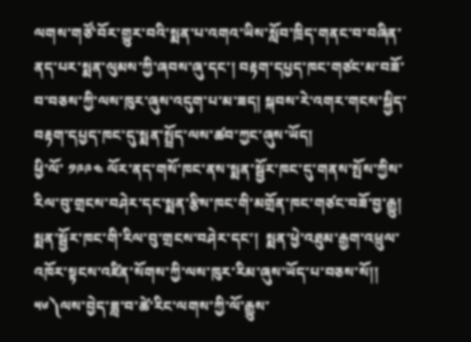ལགས་གཙོ་བོར་གྱུར་བའི་སྨན་པ་འགའ་ཡིས་སློབ་ཁྲིད་གནང་བ་བཞིན་ནད་པར་སྨན་ལུམས་ཀྱི་ཞབས་ཞུ་དང་། བརྟག་དཔྱད་ཁང་གཙང་མ་བཟོ་བ་བཅས་ཀྱི་ལས་ཁུར་ཞུས་འདུག་པ་མ་ཟད། སྐབས་རེ་འགར་གངས་སྐྱིད་བརྟག་དཔྱད་ཁང་དུ་སྨན་སྤྲོད་ལས་ཚབ་ཀྱང་ཞུས་ཡོད།
ཕྱི་ལོ་ ༡༩༩༤ ལོར་ནད་གསོ་ཁང་ནས་སྨན་སྦྱོར་ཁང་དུ་གནས་སྤོས་ཀྱིས་རིལ་བུ་གྲངས་བཤེར་དང་སྨན་རྩིས་ཁང་གི་མགྲོན་ཁང་གཙང་བཟོ་བྱ་རྒྱུ། སྨན་སྦྱོར་ཁང་གི་རིལ་བུ་གྲངས་བཤེར་དང་།  སྨན་ཕྱེ་འཐུམ་རྒྱག་འཕྲུལ་འཁོར་སྟངས་འཛིན་སོགས་ཀྱི་ལས་ཁུར་རིམ་ཞུས་ཡོད་པ་བཅས་སོ།།
༥༦༽ལས་བྱེད་ཟླ་བ་ཚེ་རིང་ལགས་ཀྱི་ལོ་རྒྱུས་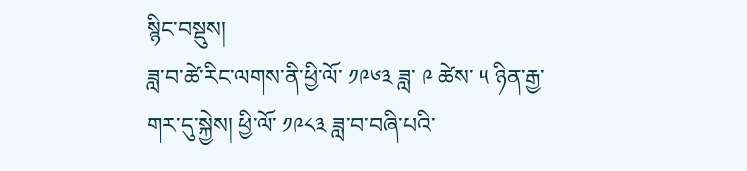སྙིང་བསྡུས།
ཟླ་བ་ཚེ་རིང་ལགས་ནི་ཕྱི་ལོ་ ༡༩༦༣ ཟླ་ ༩ ཚེས་ ༥ ཉིན་རྒྱ་གར་དུ་སྐྱེས། ཕྱི་ལོ་ ༡༩༨༣ ཟླ་བ་བཞི་པའི་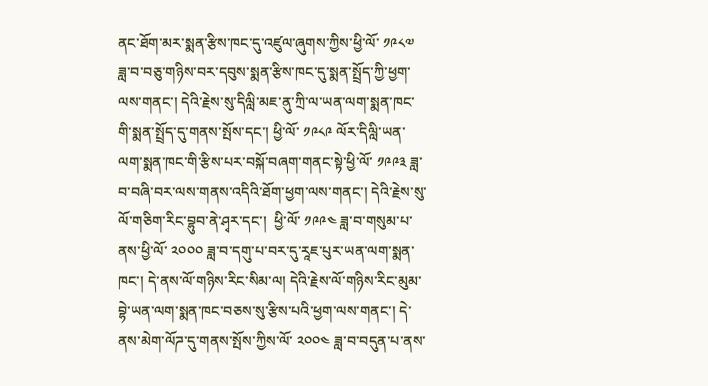ནང་ཐོག་མར་སྨན་རྩིས་ཁང་དུ་འཛུལ་ཞུགས་ཀྱིས་ཕྱི་ལོ་ ༡༩༨༧ ཟླ་བ་བཅུ་གཉིས་བར་དབུས་སྨན་རྩིས་ཁང་དུ་སྨན་སྤྲོད་ཀྱི་ཕྱག་ལས་གནང་། དེའི་རྗེས་སུ་དིལླི་མཇ་ནུ་ཀྲི་ལ་ཡན་ལག་སྨན་ཁང་གི་སྨན་སྤྲོད་དུ་གནས་སྤོས་དང་། ཕྱི་ལོ་ ༡༩༨༩ ལོར་དིལླི་ཡན་ལག་སྨན་ཁང་གི་རྩིས་པར་བསྐོ་བཞག་གནང་སྟེ་ཕྱི་ལོ་ ༡༩༩༣ ཟླ་བ་བཞི་བར་ལས་གནས་འདིའི་ཐོག་ཕྱག་ལས་གནང་། དེའི་རྗེས་སུ་ལོ་གཅིག་རིང་བྷུབ་ནེ་ཤྭར་དང་།  ཕྱི་ལོ་ ༡༩༩༤ ཟླ་བ་གསུམ་པ་ནས་ཕྱི་ལོ་ ༢༠༠༠ ཟླ་བ་དགུ་པ་བར་དུ་རཱཇ་པུར་ཡན་ལག་སྨན་ཁང་། དེ་ནས་ལོ་གཉིས་རིང་སིམ་ལ། དེའི་རྗེས་ལོ་གཉིས་རིང་མུམ་བྷེ་ཡན་ལག་སྨན་ཁང་བཅས་སུ་རྩིས་པའི་ཕྱག་ལས་གནང་། དེ་ནས་མེག་ལོཌ་དུ་གནས་སྤོས་ཀྱིས་ལོ་ ༢༠༠༤ ཟླ་བ་བདུན་པ་ནས་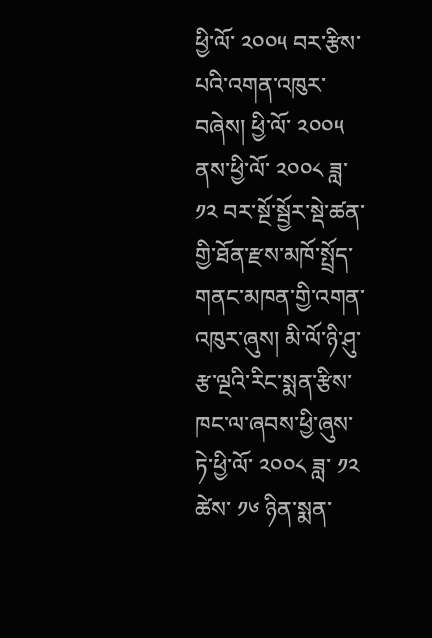ཕྱི་ལོ་ ༢༠༠༥ བར་རྩིས་པའི་འགན་འཁུར་བཞེས། ཕྱི་ལོ་ ༢༠༠༥ ནས་ཕྱི་ལོ་ ༢༠༠༨ ཟླ་ ༡༢ བར་སྔོ་སྦྱོར་སྡེ་ཚན་གྱི་ཐོན་རྫས་མཁོ་སྤྲོད་གནང་མཁན་གྱི་འགན་འཁུར་ཞུས། མི་ལོ་ཉི་ཤུ་རྩ་ལྔའི་རིང་སྨན་རྩིས་ཁང་ལ་ཞབས་ཕྱི་ཞུས་ཏེ་ཕྱི་ལོ་ ༢༠༠༨ ཟླ་ ༡༢ ཚེས་ ༡༦ ཉིན་སྨན་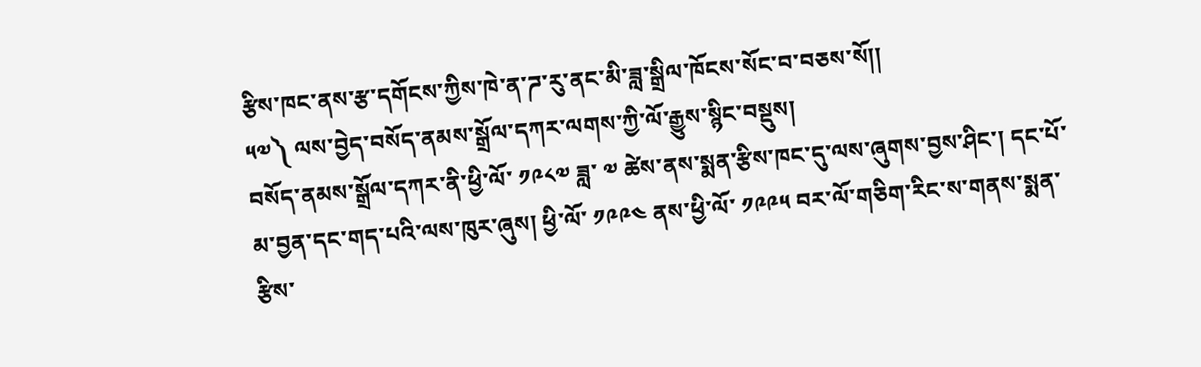རྩིས་ཁང་ནས་རྩ་དགོངས་ཀྱིས་ཁེ་ན་ཌ་རུ་ནང་མི་ཟླ་སྒྲིལ་ཁོངས་སོང་བ་བཅས་སོ།།
༥༧༽ ལས་བྱེད་བསོད་ནམས་སྒྲོལ་དཀར་ལགས་ཀྱི་ལོ་རྒྱུས་སྙིང་བསྡུས།
བསོད་ནམས་སྒྲོལ་དཀར་ནི་ཕྱི་ལོ་ ༡༩༨༧ ཟླ་ ༧ ཚེས་ནས་སྨན་རྩིས་ཁང་དུ་ལས་ཞུགས་བྱས་ཤིང་། དང་པོ་མ་བྱན་དང་གད་པའི་ལས་ཁུར་ཞུས། ཕྱི་ལོ་ ༡༩༩༤ ནས་ཕྱི་ལོ་ ༡༩༩༥ བར་ལོ་གཅིག་རིང་ས་གནས་སྨན་རྩིས་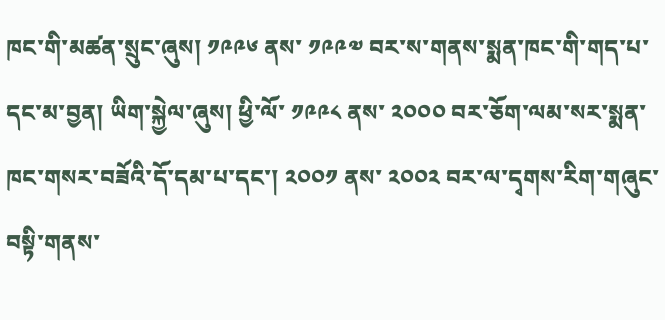ཁང་གི་མཚན་སྲུང་ཞུས། ༡༩༩༦ ནས་ ༡༩༩༧ བར་ས་གནས་སྨན་ཁང་གི་གད་པ་དང་མ་བྱན། ཡིག་སྐྱེལ་ཞུས། ཕྱི་ལོ་ ༡༩༩༨ ནས་ ༢༠༠༠ བར་ཅོག་ལམ་སར་སྨན་ཁང་གསར་བཟོའི་དོ་དམ་པ་དང་། ༢༠༠༡ ནས་ ༢༠༠༢ བར་ལ་དྭགས་རིག་གཞུང་བསྟི་གནས་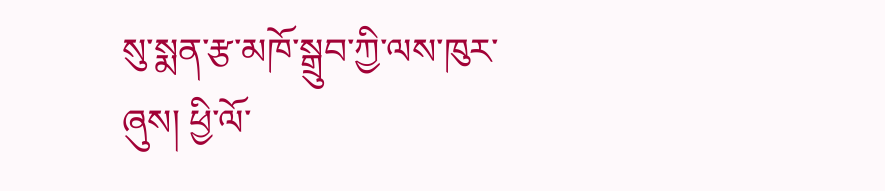སུ་སྨན་རྩ་མཁོ་སྒྲུབ་ཀྱི་ལས་ཁུར་ཞུས། ཕྱི་ལོ་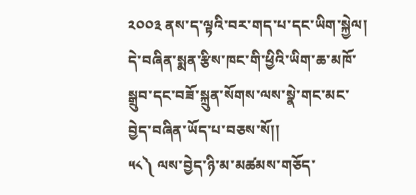༢༠༠༣ ནས་ད་ལྟའི་བར་གད་པ་དང་ཡིག་སྐྱེལ། དེ་བཞིན་སྨན་རྩིས་ཁང་གི་ཕྱིའི་ཡིག་ཆ་མཁོ་སྒྲུབ་དང་བཟོ་སྐྲུན་སོགས་ལས་སྣེ་གང་མང་བྱེད་བཞིན་ཡོད་པ་བཅས་སོ།།
༥༨༽ ལས་བྱེད་ཉི་མ་མཚམས་གཅོད་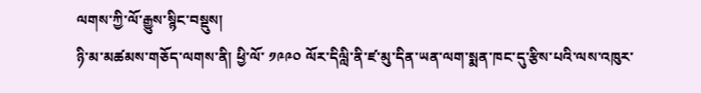ལགས་ཀྱི་ལོ་རྒྱུས་སྙིང་བསྡུས།
ཉི་མ་མཚམས་གཅོད་ལགས་ནི། ཕྱི་ལོ་ ༡༩༩༠ ལོར་དིལླི་ནི་ཛ་མུ་དིན་ཡན་ལག་སྨན་ཁང་དུ་རྩིས་པའི་ལས་འཁུར་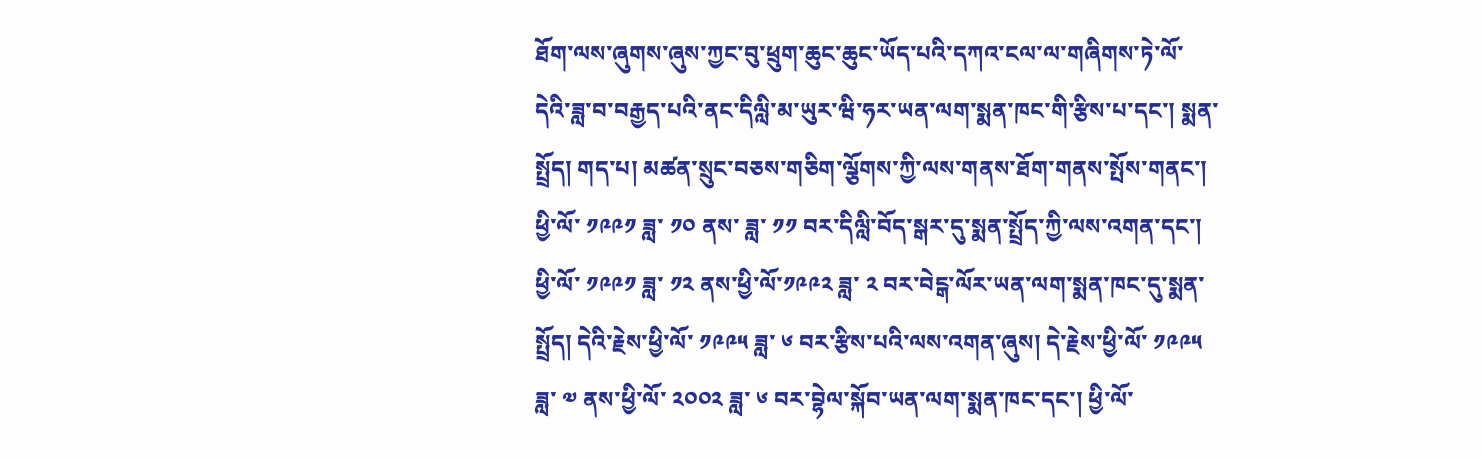ཐོག་ལས་ཞུགས་ཞུས་ཀྱང་བུ་ཕྲུག་ཆུང་ཆུང་ཡོད་པའི་དཀའ་ངལ་ལ་གཞིགས་ཏེ་ལོ་དེའི་ཟླ་བ་བརྒྱད་པའི་ནང་དིལླི་མ་ཡུར་ཝི་ཧར་ཡན་ལག་སྨན་ཁང་གི་རྩིས་པ་དང་། སྨན་སྤྲོད། གད་པ། མཚན་སྲུང་བཅས་གཅིག་ལྕོགས་ཀྱི་ལས་གནས་ཐོག་གནས་སྤོས་གནང་། ཕྱི་ལོ་ ༡༩༩༡ ཟླ་ ༡༠ ནས་ ཟླ་ ༡༡ བར་དིལླི་བོད་སྒར་དུ་སྨན་སྤྲོད་ཀྱི་ལས་འགན་དང་། ཕྱི་ལོ་ ༡༩༩༡ ཟླ་ ༡༢ ནས་ཕྱི་ལོ་༡༩༩༢ ཟླ་ ༢ བར་བེངྒ་ལོར་ཡན་ལག་སྨན་ཁང་དུ་སྨན་སྤྲོད། དེའི་རྗེས་ཕྱི་ལོ་ ༡༩༩༥ ཟླ་ ༦ བར་རྩིས་པའི་ལས་འགན་ཞུས། དེ་རྗེས་ཕྱི་ལོ་ ༡༩༩༥ ཟླ་ ༧ ནས་ཕྱི་ལོ་ ༢༠༠༢ ཟླ་ ༦ བར་བྷེལ་སྐོབ་ཡན་ལག་སྨན་ཁང་དང་། ཕྱི་ལོ་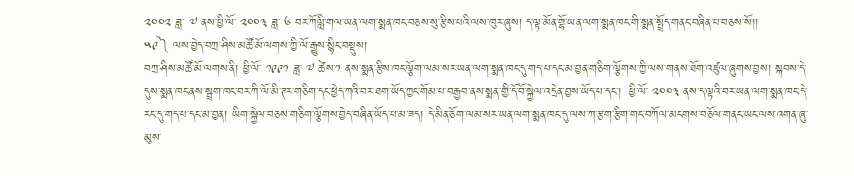༢༠༠༢ ཟླ་ ༧ ནས་ཕྱི་ལོ་ ༢༠༠༣ ཟླ་ ༦ བར་ཀོལླི་གལ་ཡན་ལག་སྨན་ཁང་བཅས་སུ་རྩིས་པའི་ལས་ཁུར་ཞུས། ད་ལྟ་མོན་གྷོ་ཡན་ལག་སྨན་ཁང་གི་སྨན་སྤྲོད་གནང་བཞིན་པ་བཅས་སོ།།
༥༩༽ ལས་བྱེད་བཀྲ་ཤིས་མཚོ་མོ་ལགས་ཀྱི་ལོ་རྒྱུས་སྙིང་བསྡུས།
བཀྲ་ཤིས་མཚོ་མོ་ལགས་ནི། ཕྱི་ལོ་ ༡༩༩༡ ཟླ་ ༧ ཚེས་༡ ནས་སྨན་རྩིས་ཁང་ལྕོག་ལམ་སར་ཡན་ལག་སྨན་ཁང་དུ་གད་པ་དང་མ་བྱན་གཅིག་ལྕོགས་ཀྱི་ལས་གནས་ཐོག་འཛུལ་ཞུགས་བྱས། སྐབས་དེ་དུས་སྨན་ཁང་ནས་སྦྲག་ཁང་བར་ཀི་ལོ་མི་ཊར་གཅིག་དང་ཕྱེད་ཀའི་བར་ཐག་ཡོད་ཀྱང་གོམ་པ་བརྒྱབ་ནས་སྨན་གྱི་དོ་བོ་སྐྱེལ་འདྲེན་བྱས་ཡོད་པ་དང་།  ཕྱི་ལོ་ ༢༠༠༣ ནས་ད་ལྟའི་བར་ཡན་ལག་སྨན་ཁང་དེ་རང་དུ་གད་པ་དང་མ་བྱན། ཡིག་སྐྱེལ་བཅས་གཅིག་ལྕོགས་བྱེད་བཞིན་ཡོད་པ་མ་ཟད། དེ་མིན་ཅོག་ལམ་སར་ཡན་ལག་སྨན་ཁང་དུ་ལས་ཀ་རྩག་རྩིག་གང་བཀོལ་མངགས་བཅོལ་གནང་ཡང་ལས་འགན་ཞུ་མུས་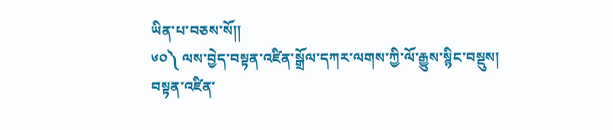ཡིན་པ་བཅས་སོ།།
༦༠༽ ལས་བྱེད་བསྟན་འཛིན་སྒྲོལ་དཀར་ལགས་ཀྱི་ལོ་རྒྱུས་སྙིང་བསྡུས།
བསྟན་འཛིན་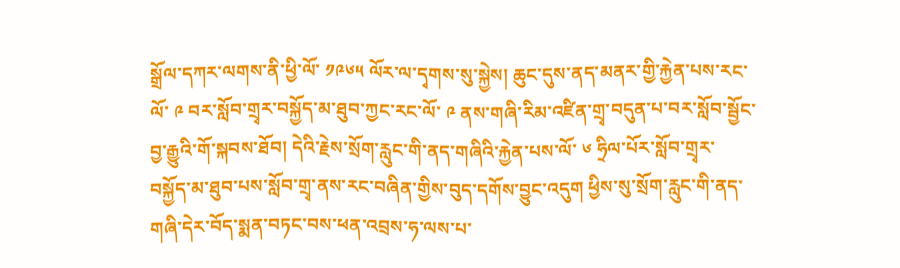སྒྲོལ་དཀར་ལགས་ནི་ཕྱི་ལོ་ ༡༩༦༥ ལོར་ལ་དྭགས་སུ་སྐྱེས། ཆུང་དུས་ནད་མནར་གྱི་རྐྱེན་པས་རང་ལོ་ ༩ བར་སློབ་གྲྭར་བསྐྱོད་མ་ཐུབ་ཀྱང་རང་ལོ་ ༩ ནས་གཞི་རིམ་འཛིན་གྲྭ་བདུན་པ་བར་སློབ་སྦྱོང་བྱ་རྒྱུའི་གོ་སྐབས་ཐོབ། དེའི་རྗེས་སྲོག་རླུང་གི་ནད་གཞིའི་རྐྱེན་པས་ལོ་ ༦ ཧྲིལ་པོར་སློབ་གྲྭར་བསྐྱོད་མ་ཐུབ་པས་སློབ་གྲྭ་ནས་རང་བཞིན་གྱིས་བུད་དགོས་བྱུང་འདུག ཕྱིས་སུ་སྲོག་རླུང་གི་ནད་གཞི་དེར་བོད་སྨན་བཏང་བས་ཕན་འབྲས་ཧ་ལས་པ་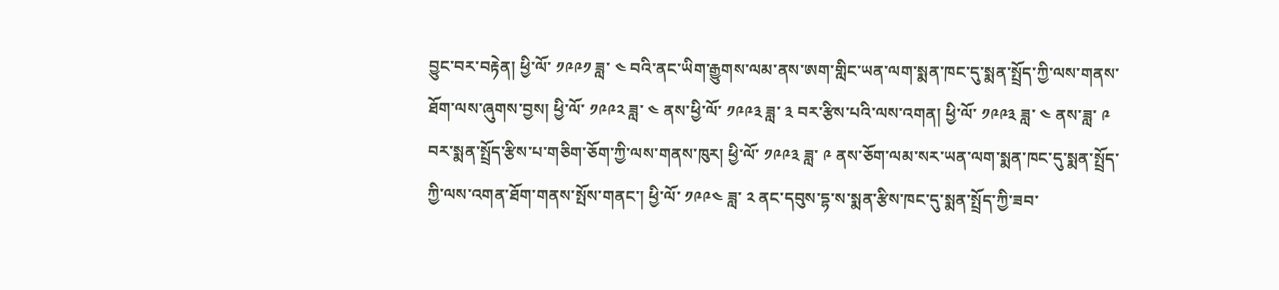བྱུང་བར་བརྟེན། ཕྱི་ལོ་ ༡༩༩༡ ཟླ་ ༤ བའི་ནང་ཡིག་རྒྱུགས་ལམ་ནས་ཨག་གླིང་ཡན་ལག་སྨན་ཁང་དུ་སྨན་སྤྲོད་ཀྱི་ལས་གནས་ཐོག་ལས་ཞུགས་བྱས། ཕྱི་ལོ་ ༡༩༩༢ ཟླ་ ༤ ནས་ཕྱི་ལོ་ ༡༩༩༣ ཟླ་ ༣ བར་རྩིས་པའི་ལས་འགན། ཕྱི་ལོ་ ༡༩༩༣ ཟླ་ ༤ ནས་ཟླ་ ༩ བར་སྨན་སྤྲོད་རྩིས་པ་གཅིག་ཅོག་ཀྱི་ལས་གནས་ཁུར། ཕྱི་ལོ་ ༡༩༩༣ ཟླ་ ༩ ནས་ཅོག་ལམ་སར་ཡན་ལག་སྨན་ཁང་དུ་སྨན་སྤྲོད་ཀྱི་ལས་འགན་ཐོག་གནས་སྤོས་གནང་། ཕྱི་ལོ་ ༡༩༩༤ ཟླ་ ༢ ནང་དབུས་དྷ་ས་སྨན་རྩིས་ཁང་དུ་སྨན་སྤྲོད་ཀྱི་ཟབ་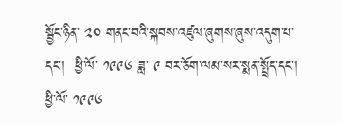སྦྱོང་ཉིན་ ༢༠ གནང་བའི་སྐབས་འཛུལ་ཞུགས་ཞུས་འདུག་པ་དང་།  ཕྱི་ལོ་ ༡༩༩༦ ཟླ་ ༩ བར་ཅོག་ལམ་སར་སྨན་སྤྲོད་དང་། ཕྱི་ལོ་ ༡༩༩༦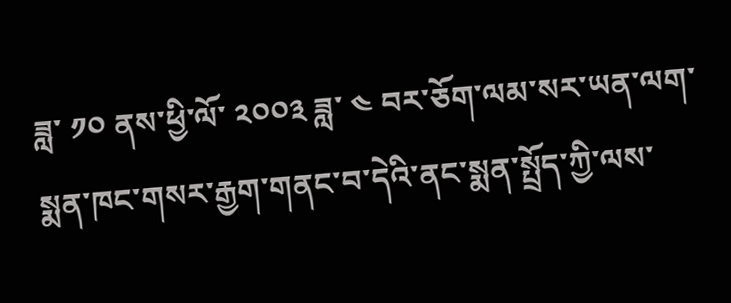ཟླ་ ༡༠ ནས་ཕྱི་ལོ་ ༢༠༠༣ ཟླ་ ༤ བར་ཅོག་ལམ་སར་ཡན་ལག་སྨན་ཁང་གསར་རྒྱག་གནང་བ་དེའི་ནང་སྨན་སྤྲོད་ཀྱི་ལས་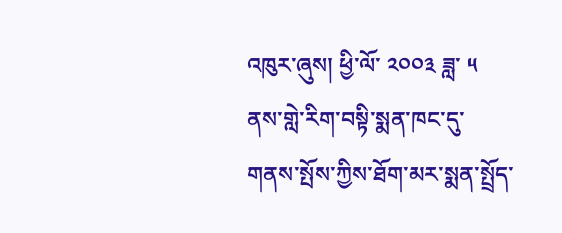འཁུར་ཞུས། ཕྱི་ལོ་ ༢༠༠༣ ཟླ་ ༥ ནས་གླེ་རིག་བསྟི་སྨན་ཁང་དུ་གནས་སྤོས་ཀྱིས་ཐོག་མར་སྨན་སྤྲོད་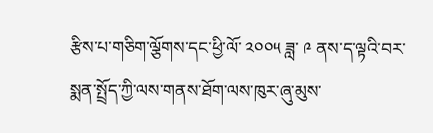རྩིས་པ་གཅིག་ལྕོགས་དང་ཕྱི་ལོ་ ༢༠༠༥ ཟླ་ ༩ ནས་ད་ལྟའི་བར་སྨན་སྤྲོད་ཀྱི་ལས་གནས་ཐོག་ལས་ཁུར་ཞུ་མུས་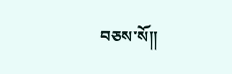བཅས་སོ།།